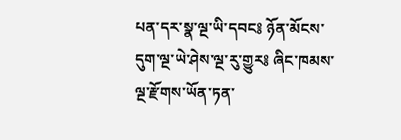པན་དར་སྣ་ལྔ་ཡི་དབང༔ ཉོན་མོངས་དུག་ལྔ་ཡེ་ཤེས་ལྔ་རུ་གྱུར༔ ཞིང་ཁམས་ལྔ་རྫོགས་ཡོན་ཏན་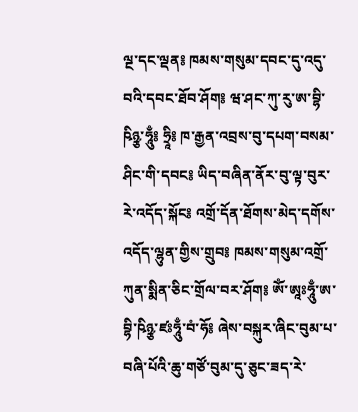ལྔ་དང་ལྡན༔ ཁམས་གསུམ་དབང་དུ་འདུ་བའི་དབང་ཐོབ་ཤོག༔ ཝ་ཤང་ཀུ་རུ་ཨ་བྷི་ཥིཉྩ་ཧཱུྃ༔ ཧྲཱི༔ ཁ་རྒྱན་འབྲས་བུ་དཔག་བསམ་ཤིང་གི་དབང༔ ཡིད་བཞིན་ནོར་བུ་ལྟ་བུར་རེ་འདོད་སྐོང༔ འགྲོ་དོན་ཐོགས་མེད་དགོས་འདོད་ལྷུན་གྱིས་གྲུབ༔ ཁམས་གསུམ་འགྲོ་ཀུན་སྨིན་ཅིང་གྲོལ་བར་ཤོག༔ ཨོཾ་ཨཱཿཧཱུྃ་ཨ་བྷི་ཥིཉྩ་ཛཿཧཱུྃ་བཾ་ཧོ༔ ཞེས་བསྐུར་ཞིང་བུམ་པ་བཞི་པོའི་ཆུ་གཙོ་བུམ་དུ་ཅུང་ཟད་རེ་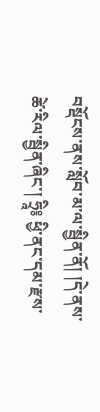བསྡོངས་ནས་སློབ་མ་ལ་སྦྱིན་ནོ། །དེ་ནས་ཚེ་རིལ་སྦྱིན་ཞིང་། ཧྲཱི༔ ཕྱི་ནང་དམ་རྫས་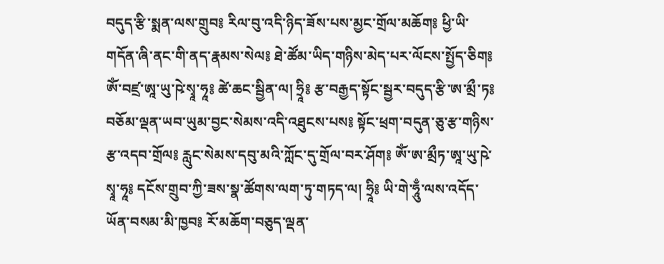བདུད་རྩི་སྨན་ལས་གྲུབ༔ རིལ་བུ་འདི་ཉིད་ཟོས་པས་མྱང་གྲོལ་མཆོག༔ ཕྱི་ཡི་གདོན་ཞི་ནང་གི་ནད་རྣམས་སེལ༔ ཐེ་ཚོམ་ཡིད་གཉིས་མེད་པར་ལོངས་སྤྱོད་ཅིག༔ ཨོཾ་བཛྲ་ཨཱ་ཡུ་ཥེ་སྭཱ་ཧཱ༔ ཚེ་ཆང་སྦྱིན་ལ། ཧྲཱི༔ རྩ་བརྒྱད་སྟོང་སྦྱར་བདུད་རྩི་ཨ་མྲྀ་ཏ༔ བཅོམ་ལྡན་ཡབ་ཡུམ་བྱང་སེམས་འདི་འཐུངས་པས༔ སྟོང་ཕྲག་བདུན་ཅུ་རྩ་གཉིས་རྩ་འདབ་གྲོལ༔ རླུང་སེམས་དབུ་མའི་ཀློང་དུ་གྲོལ་བར་ཤོག༔ ཨོཾ་ཨ་མྲྀཏ་ཨཱ་ཡུ་ཥེ་སྭཱ་ཧཱ༔ དངོས་གྲུབ་ཀྱི་ཟས་སྣ་ཚོགས་ལག་ཏུ་གཏད་ལ། ཧྲཱི༔ ཡི་གེ་ཧཱུྃ་ལས་འདོད་ཡོན་བསམ་མི་ཁྱབ༔ རོ་མཆོག་བཅུད་ལྡན་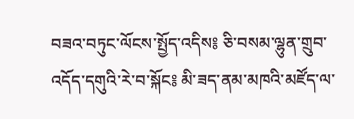བཟའ་བཏུང་ལོངས་སྤྱོད་འདིས༔ ཅི་བསམ་ལྷུན་གྲུབ་འདོད་དགུའི་རེ་བ་སྐོང༔ མི་ཟད་ནམ་མཁའི་མཛོད་ལ་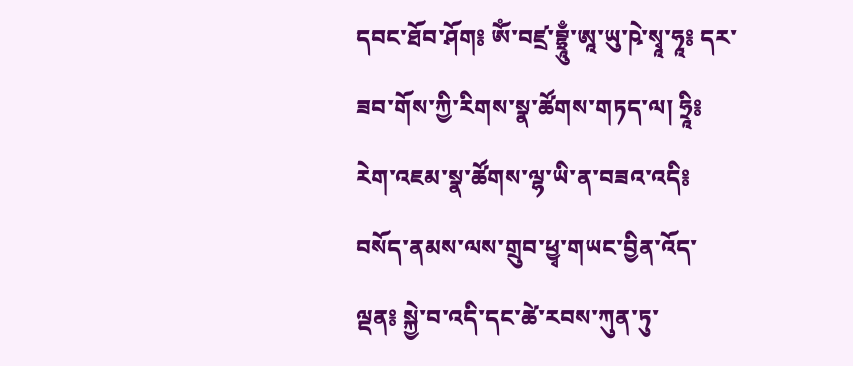དབང་ཐོབ་ཤོག༔ ཨོཾ་བཛྲ་བྷྲཱུྃ་ཨཱ་ཡུ་ཥེ་སྭཱ་ཧཱ༔ དར་ཟབ་གོས་ཀྱི་རིགས་སྣ་ཚོགས་གཏད་ལ། ཧྲཱི༔ རེག་འཇམ་སྣ་ཚོགས་ལྷ་ཡི་ན་བཟའ་འདི༔ བསོད་ནམས་ལས་གྲུབ་ཕྱྭ་གཡང་བྱིན་འོད་ལྡན༔ སྐྱེ་བ་འདི་དང་ཚེ་རབས་ཀུན་ཏུ་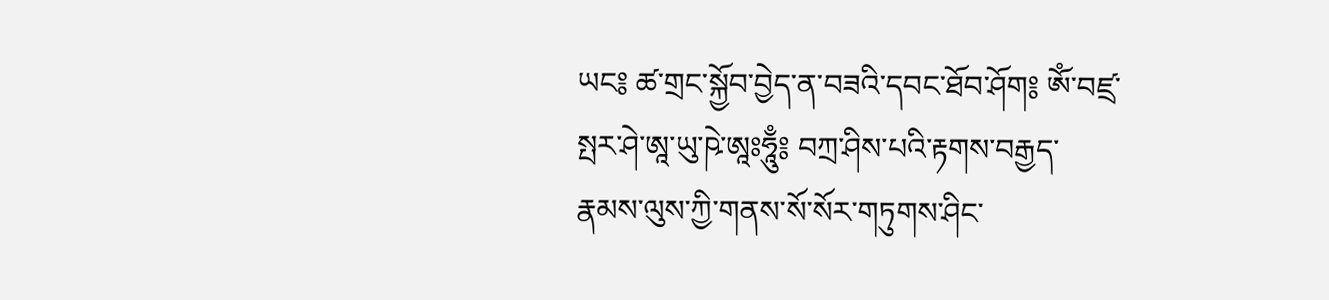ཡང༔ ཚ་གྲང་སྐྱོབ་བྱེད་ན་བཟའི་དབང་ཐོབ་ཤོག༔ ཨོཾ་བཛྲ་སྤར་ཤེ་ཨཱ་ཡུ་ཥེ་ཨཱཿཧཱུྃ༔ བཀྲ་ཤིས་པའི་རྟགས་བརྒྱད་རྣམས་ལུས་ཀྱི་གནས་སོ་སོར་གཏུགས་ཤིང་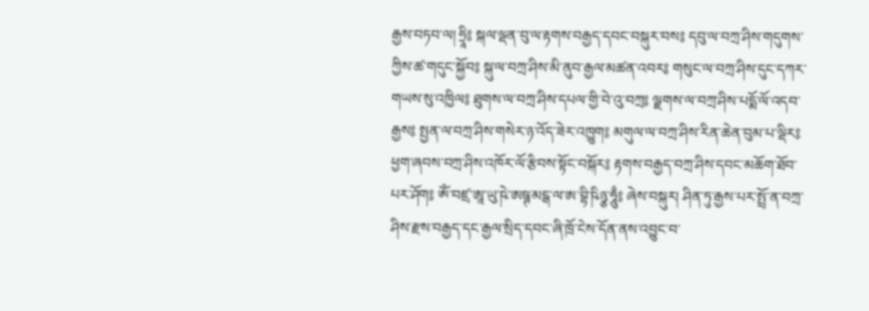རྒྱས་བཏབ་ལ། ཧྲཱི༔ སྐལ་ལྡན་བུ་ལ་རྟགས་བརྒྱད་དབང་བསྐུར་བས༔ དབུ་ལ་བཀྲ་ཤིས་གདུགས་ཀྱིས་ཚ་གདུང་སྐྱོབ༔ སྐུ་ལ་བཀྲ་ཤིས་མི་ནུབ་རྒྱལ་མཚན་འབར༔ གསུང་ལ་བཀྲ་ཤིས་དུང་དཀར་གཡས་སུ་འཁྱིལ༔ ཐུགས་ལ་བཀྲ་ཤིས་དཔལ་གྱི་བེ་འུ་བཀྲ༔ ལྗགས་ལ་བཀྲ་ཤིས་པདྨོ་ལོ་འདབ་རྒྱས༔ སྤྱན་ལ་བཀྲ་ཤིས་གསེར་ཉ་འོད་ཟེར་འཁྱུག༔ མགུལ་ལ་བཀྲ་ཤིས་རིན་ཆེན་བུམ་པ་ལྡིར༔ ཕྱག་ཞབས་བཀྲ་ཤིས་འཁོར་ལོ་རྩིབས་སྟོང་བསྐོར༔ རྟགས་བརྒྱད་བཀྲ་ཤིས་དབང་མཆོག་ཐོབ་པར་ཤོག༔ ཨོཾ་བཛྲ་ཨཱ་ཡུ་ཥེ་ཨཥྚ་མངྒ་ལ་ཨ་བྷི་ཥིཉྩ་ཧཱུྃ༔ ཞེས་བསྐུར། ཤིན་ཏུ་རྒྱས་པར་སྤྲོ་ན་བཀྲ་ཤིས་རྫས་བརྒྱད་དང་རྒྱལ་སྲིད་དབང་ཞི་ཁྲོ་ངེས་དོན་ནས་འབྱུང་བ་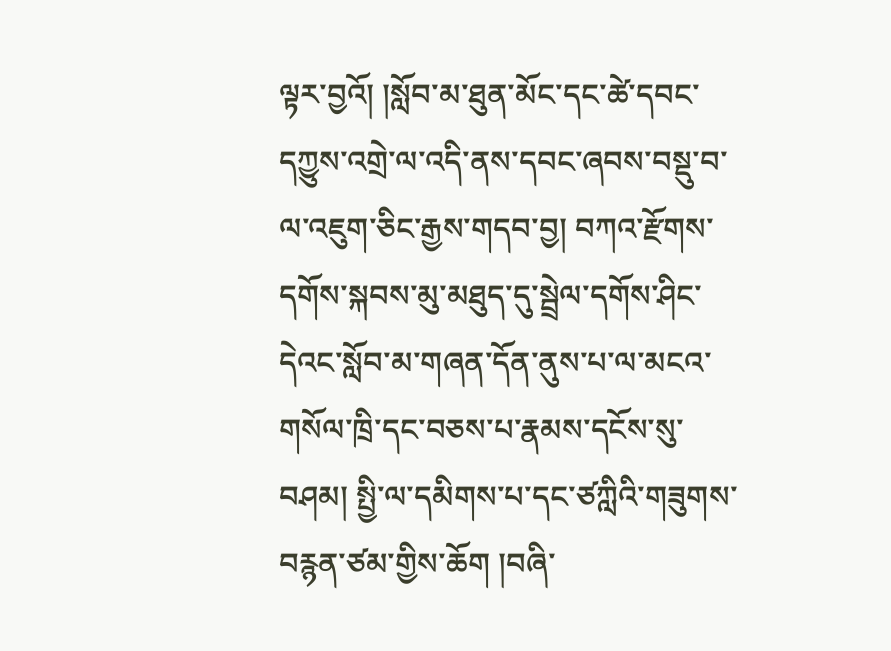ལྟར་བྱའོ། །སློབ་མ་ཐུན་མོང་དང་ཚེ་དབང་དཀྱུས་འགྲེ་ལ་འདི་ནས་དབང་ཞབས་བསྡུ་བ་ལ་འཇུག་ཅིང་རྒྱས་གདབ་བྱ། བཀའ་རྫོགས་དགོས་སྐབས་མུ་མཐུད་དུ་སྦྲེལ་དགོས་ཤིང་དེའང་སློབ་མ་གཞན་དོན་ནུས་པ་ལ་མངའ་གསོལ་ཁྲི་དང་བཅས་པ་རྣམས་དངོས་སུ་བཤམ། སྤྱི་ལ་དམིགས་པ་དང་ཙཀླིའི་གཟུགས་བརྙན་ཙམ་གྱིས་ཆོག །བཞི་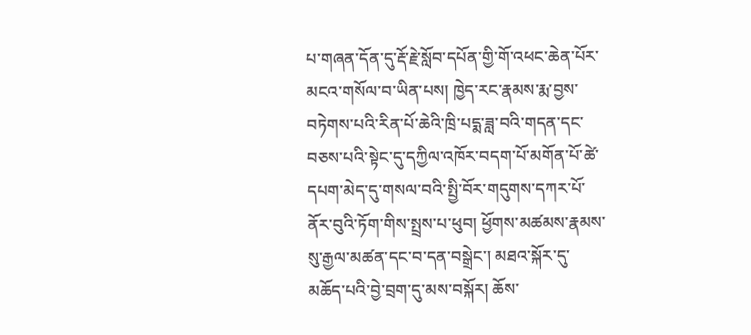པ་གཞན་དོན་དུ་རྡོ་རྗེ་སློབ་དཔོན་གྱི་གོ་འཕང་ཆེན་པོར་མངའ་གསོལ་བ་ཡིན་པས། ཁྱེད་རང་རྣམས་རྨ་བྱས་བཏེགས་པའི་རིན་པོ་ཆེའི་ཁྲི་པདྨ་ཟླ་བའི་གདན་དང་བཅས་པའི་སྟེང་དུ་དཀྱིལ་འཁོར་བདག་པོ་མགོན་པོ་ཚེ་དཔག་མེད་དུ་གསལ་བའི་སྤྱི་བོར་གདུགས་དཀར་པོ་ནོར་བུའི་ཏོག་གིས་སྤྲས་པ་ཕུབ། ཕྱོགས་མཚམས་རྣམས་སུ་རྒྱལ་མཚན་དང་བ་དན་བསྒྲེང་། མཐའ་སྐོར་དུ་མཆོད་པའི་བྱེ་བྲག་དུ་མས་བསྐོར། ཆོས་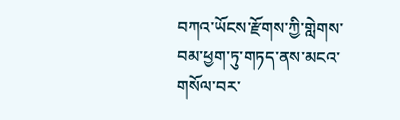བཀའ་ཡོངས་རྫོགས་ཀྱི་གླེགས་བམ་ཕྱག་ཏུ་གཏད་ནས་མངའ་གསོལ་བར་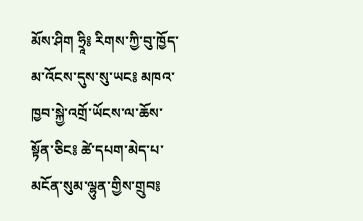མོས་ཤིག ཧྲཱི༔ རིགས་ཀྱི་བུ་ཁྱོད་མ་འོངས་དུས་སུ་ཡང༔ མཁའ་ཁྱབ་སྐྱེ་འགྲོ་ཡོངས་ལ་ཆོས་སྟོན་ཅིང༔ ཚེ་དཔག་མེད་པ་མངོན་སུམ་ལྷུན་གྱིས་གྲུབ༔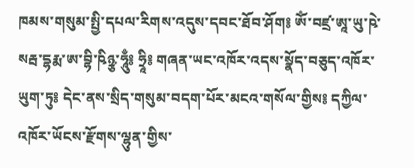ཁམས་གསུམ་སྤྱི་དཔལ་རིགས་འདུས་དབང་ཐོབ་ཤོག༔ ཨོཾ་བཛྲ་ཨཱ་ཡུ་ཥེ་སརྦ་དྷརྨ་ཨ་བྷི་ཥིཉྩ་ཧཱུྃ༔ ཧྲཱི༔ གཞན་ཡང་འཁོར་འདས་སྣོད་བཅུད་འཁོར་ཡུག་ཏུ༔ དེང་ནས་སྲིད་གསུམ་བདག་པོར་མངའ་གསོལ་གྱིས༔ དཀྱིལ་འཁོར་ཡོངས་རྫོགས་ལྷུན་གྱིས་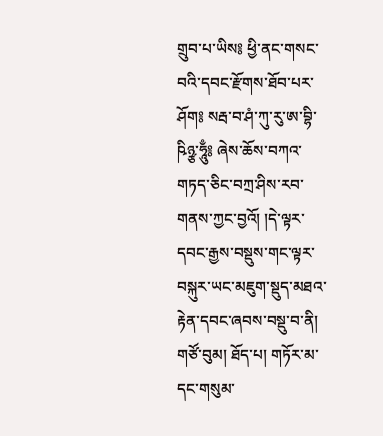གྲུབ་པ་ཡིས༔ ཕྱི་ནང་གསང་བའི་དབང་རྫོགས་ཐོབ་པར་ཤོག༔ སརྦ་བ་ཤཾ་ཀུ་རུ་ཨ་བྷི་ཥིཉྩ་ཧཱུྃ༔ ཞེས་ཆོས་བཀའ་གཏད་ཅིང་བཀྲ་ཤིས་རབ་གནས་ཀྱང་བྱའོ། །དེ་ལྟར་དབང་རྒྱས་བསྡུས་གང་ལྟར་བསྐུར་ཡང་མཇུག་སྡུད་མཐའ་རྟེན་དབང་ཞབས་བསྡུ་བ་ནི། གཙོ་བུམ། ཐོད་པ། གཏོར་མ་དང་གསུམ་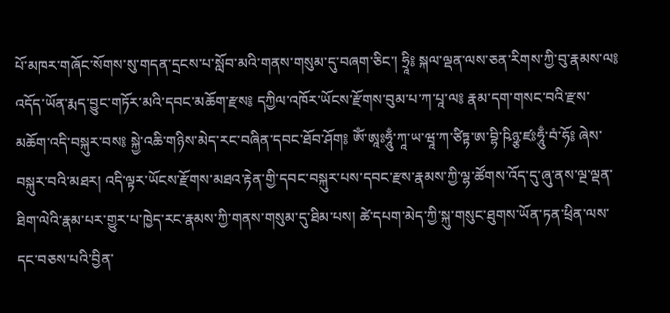པོ་མཁར་གཞོང་སོགས་སུ་གདན་དྲངས་པ་སློབ་མའི་གནས་གསུམ་དུ་བཞག་ཅིང་། ཧྲཱི༔ སྐལ་ལྡན་ལས་ཅན་རིགས་ཀྱི་བུ་རྣམས་ལ༔ འདོད་ཡོན་རྨད་བྱུང་གཏོར་མའི་དབང་མཆོག་རྫས༔ དཀྱིལ་འཁོར་ཡོངས་རྫོགས་བུམ་པ་ཀ་པཱ་ལ༔ རྣམ་དག་གསང་བའི་རྫས་མཆོག་འདི་བསྐུར་བས༔ སྐྱེ་འཆི་གཉིས་མེད་རང་བཞིན་དབང་ཐོབ་ཤོག༔ ཨོཾ་ཨཱཿཧཱུྃ་ཀཱ་ཡ་ཝཱ་ཀ་ཙིཏྟ་ཨ་བྷི་ཥིཉྩ་ཛཿཧཱུྃ་བཾ་ཧོ༔ ཞེས་བསྐུར་བའི་མཐར། འདི་ལྟར་ཡོངས་རྫོགས་མཐའ་རྟེན་གྱི་དབང་བསྐུར་པས་དབང་རྫས་རྣམས་ཀྱི་ལྷ་ཚོགས་འོད་དུ་ཞུ་ནས་ལྔ་ལྡན་ཐིག་ལེའི་རྣམ་པར་གྱུར་པ་ཁྱེད་རང་རྣམས་ཀྱི་གནས་གསུམ་དུ་ཐིམ་པས། ཚེ་དཔག་མེད་ཀྱི་སྐུ་གསུང་ཐུགས་ཡོན་ཏན་ཕྲིན་ལས་དང་བཅས་པའི་བྱིན་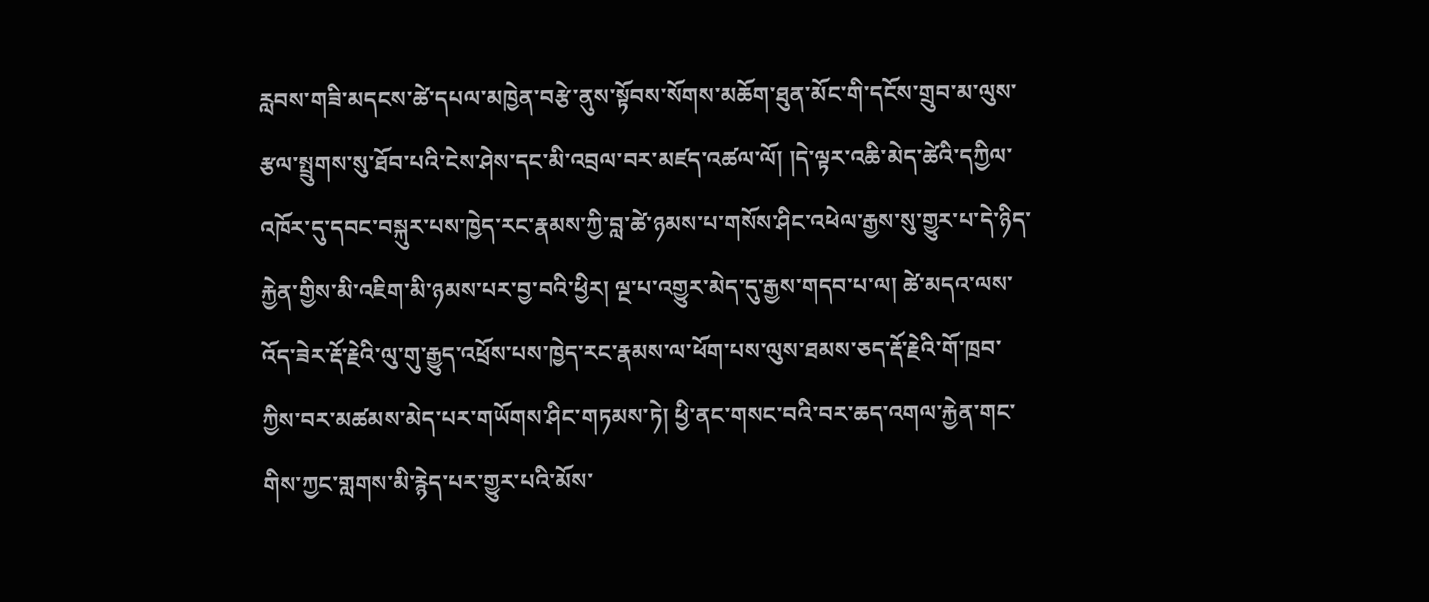རླབས་གཟི་མདངས་ཚེ་དཔལ་མཁྱེན་བརྩེ་ནུས་སྟོབས་སོགས་མཆོག་ཐུན་མོང་གི་དངོས་གྲུབ་མ་ལུས་རྩལ་སྤྲུགས་སུ་ཐོབ་པའི་ངེས་ཤེས་དང་མི་འབྲལ་བར་མཛད་འཚལ་ལོ། །དེ་ལྟར་འཆི་མེད་ཚེའི་དཀྱིལ་འཁོར་དུ་དབང་བསྐུར་པས་ཁྱེད་རང་རྣམས་ཀྱི་བླ་ཚེ་ཉམས་པ་གསོས་ཤིང་འཕེལ་རྒྱས་སུ་གྱུར་པ་དེ་ཉིད་རྐྱེན་གྱིས་མི་འཇིག་མི་ཉམས་པར་བྱ་བའི་ཕྱིར། ལྔ་པ་འགྱུར་མེད་དུ་རྒྱས་གདབ་པ་ལ། ཚེ་མདའ་ལས་འོད་ཟེར་རྡོ་རྗེའི་ལུ་གུ་རྒྱུད་འཕྲོས་པས་ཁྱེད་རང་རྣམས་ལ་ཕོག་པས་ལུས་ཐམས་ཅད་རྡོ་རྗེའི་གོ་ཁྲབ་ཀྱིས་བར་མཚམས་མེད་པར་གཡོགས་ཤིང་གཏམས་ཏེ། ཕྱི་ནང་གསང་བའི་བར་ཆད་འགལ་རྐྱེན་གང་གིས་ཀྱང་གླགས་མི་རྙེད་པར་གྱུར་པའི་མོས་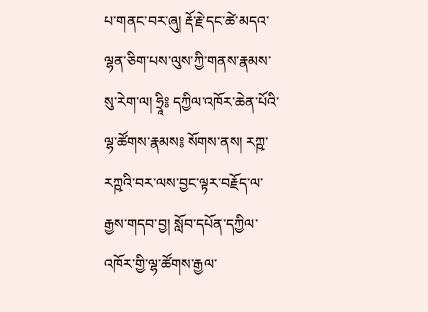པ་གནང་བར་ཞུ། རྡོ་རྗེ་དང་ཚེ་མདའ་ལྷན་ཅིག་པས་ལུས་ཀྱི་གནས་རྣམས་སུ་རེག་ལ། ཧྲཱི༔ དཀྱིལ་འཁོར་ཆེན་པོའི་ལྷ་ཚོགས་རྣམས༔ སོགས་ནས། རཀྵ་རཀྵའི་བར་ལས་བྱང་ལྟར་བརྗོད་ལ་རྒྱས་གདབ་བྱ། སློབ་དཔོན་དཀྱིལ་འཁོར་གྱི་ལྷ་ཚོགས་རྒྱལ་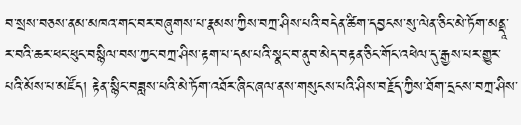བ་སྲས་བཅས་ནམ་མཁའ་གང་བར་བཞུགས་པ་རྣམས་ཀྱིས་བཀྲ་ཤིས་པའི་བདེན་ཚིག་དབྱངས་སུ་ལེན་ཅིང་མེ་ཏོག་མནྡཱ་ར་བའི་ཆར་ཕང་ཕུང་བསྙིལ་བས་ཀྱང་བཀྲ་ཤིས་རྟག་པ་དམ་པའི་སྣང་བ་ནུབ་མེད་བརྟན་ཅིང་གོང་འཕེལ་དུ་རྒྱས་པར་གྱུར་པའི་མོས་པ་མཛོད། རྟེན་སྙིང་བཟླས་པའི་མེ་ཏོག་འཐོར་ཞིང་ཞལ་ནས་གསུངས་པའི་ཤིས་བརྗོད་ཀྱིས་ཐོག་དྲངས་བཀྲ་ཤིས་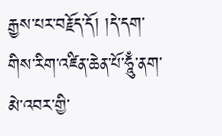རྒྱས་པར་བརྗོད་དོ། །དེ་དག་གིས་རིག་འཛིན་ཆེན་པོ་ཧཱུྃ་ནག་མེ་འབར་གྱི་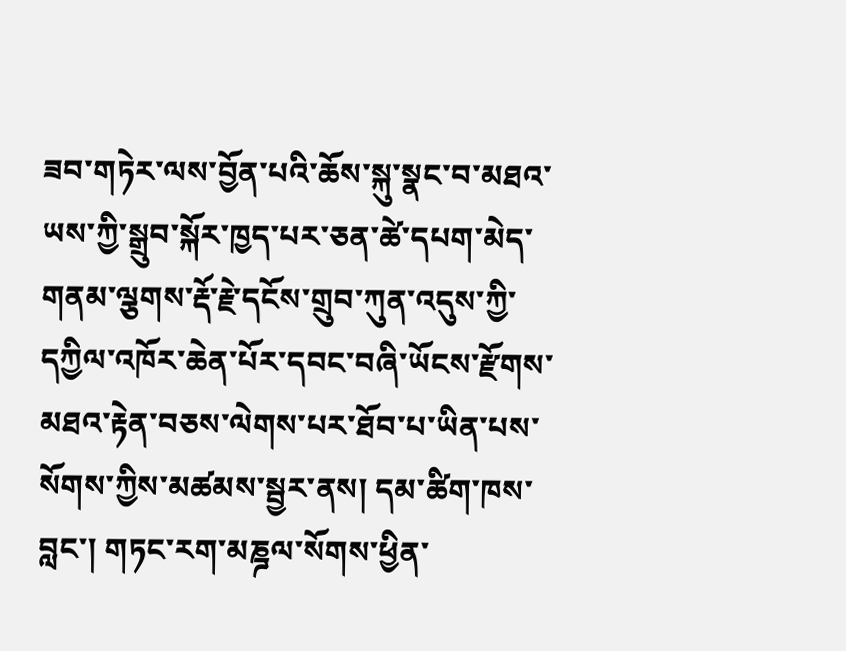ཟབ་གཏེར་ལས་བྱོན་པའི་ཆོས་སྐུ་སྣང་བ་མཐའ་ཡས་ཀྱི་སྒྲུབ་སྐོར་ཁྱད་པར་ཅན་ཚེ་དཔག་མེད་གནམ་ལྕགས་རྡོ་རྗེ་དངོས་གྲུབ་ཀུན་འདུས་ཀྱི་དཀྱིལ་འཁོར་ཆེན་པོར་དབང་བཞི་ཡོངས་རྫོགས་མཐའ་རྟེན་བཅས་ལེགས་པར་ཐོབ་པ་ཡིན་པས་སོགས་ཀྱིས་མཚམས་སྦྱར་ནས། དམ་ཚིག་ཁས་བླང་། གཏང་རག་མཎྜལ་སོགས་ཕྱིན་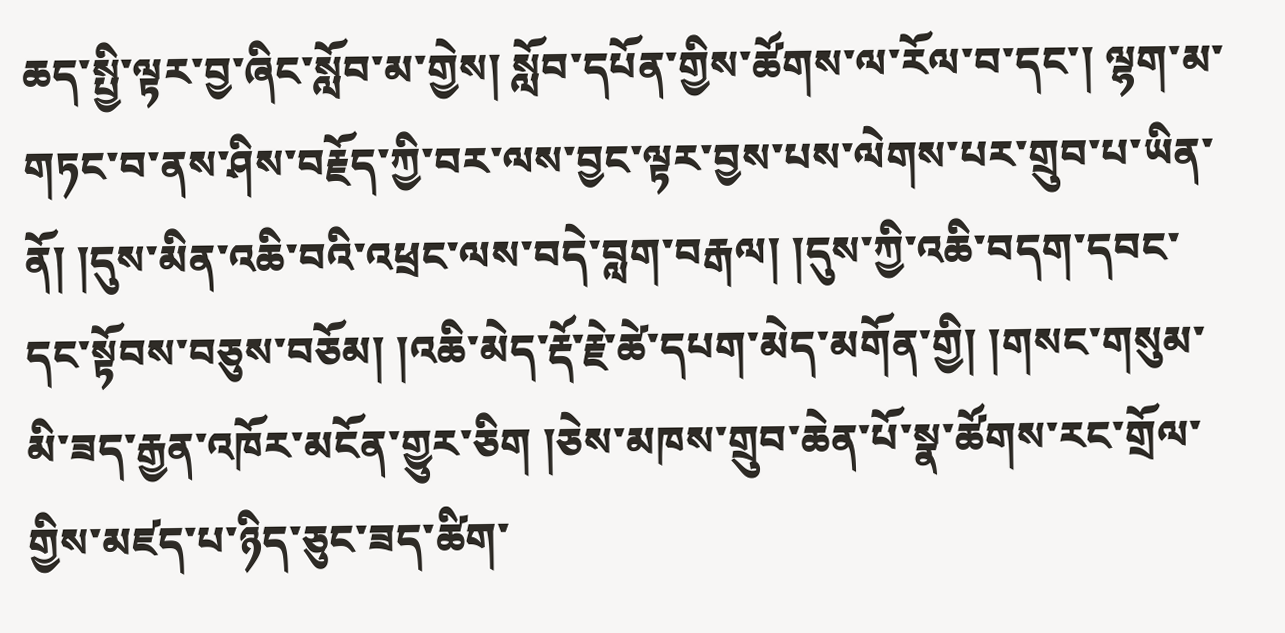ཆད་སྤྱི་ལྟར་བྱ་ཞིང་སློབ་མ་གྱེས། སློབ་དཔོན་གྱིས་ཚོགས་ལ་རོལ་བ་དང་། ལྷག་མ་གཏང་བ་ནས་ཤིས་བརྗོད་ཀྱི་བར་ལས་བྱང་ལྟར་བྱས་པས་ལེགས་པར་གྲུབ་པ་ཡིན་ནོ། །དུས་མིན་འཆི་བའི་འཕྲང་ལས་བདེ་བླག་བརྒལ། །དུས་ཀྱི་འཆི་བདག་དབང་དང་སྟོབས་བཅུས་བཅོམ། །འཆི་མེད་རྡོ་རྗེ་ཚེ་དཔག་མེད་མགོན་གྱི། །གསང་གསུམ་མི་ཟད་རྒྱན་འཁོར་མངོན་གྱུར་ཅིག །ཅེས་མཁས་གྲུབ་ཆེན་པོ་སྣ་ཚོགས་རང་གྲོལ་གྱིས་མཛད་པ་ཉིད་ཅུང་ཟད་ཚིག་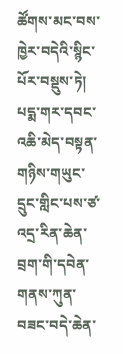ཚོགས་མང་བས་ཁྱེར་བདེའི་སྙིང་པོར་བསྡུས་ཏེ། པདྨ་གར་དབང་འཆི་མེད་བསྟན་གཉིས་གཡུང་དྲུང་གླིང་པས་ཙ་འདྲ་རིན་ཆེན་བྲག་གི་དབེན་གནས་ཀུན་བཟང་བདེ་ཆེན་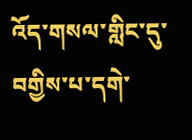འོད་གསལ་གླིང་དུ་བགྱིས་པ་དགེ་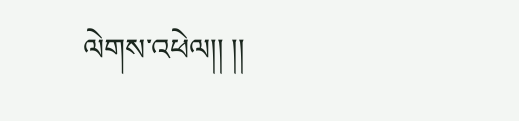ལེགས་འཕེལ།། །།